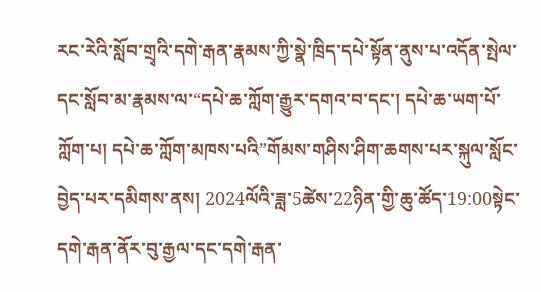རང་རེའི་སློབ་གྲྭའི་དགེ་རྒན་རྣམས་ཀྱི་སྣེ་ཁྲིད་དཔེ་སྟོན་ནུས་པ་འདོན་སྤེལ་དང་སློབ་མ་རྣམས་ལ་“དཔེ་ཆ་ཀློག་རྒྱུར་དགའ་བ་དང་། དཔེ་ཆ་ཡག་པོ་ཀློག་པ། དཔེ་ཆ་ཀློག་མཁས་པའི”གོམས་གཤིས་ཤིག་ཆགས་པར་སྐུལ་སློང་བྱེད་པར་དམིགས་ནས། 2024ལོའི་ཟླ་5ཚེས་22ཉིན་གྱི་ཆུ་ཚོད་19:00སྟེང་དགེ་རྒན་ནོར་བུ་རྒྱལ་དང་དགེ་རྒན་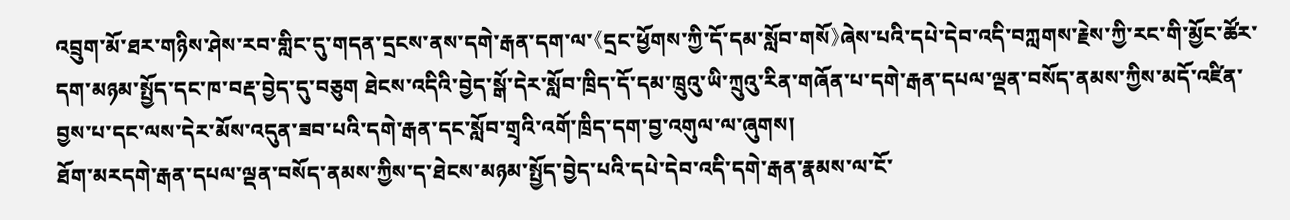འབྲུག་མོ་ཐར་གཉིས་ཤེས་རབ་གླིང་དུ་གདན་དྲངས་ནས་དགེ་རྒན་དག་ལ་《དྲང་ཕྱོགས་ཀྱི་དོ་དམ་སློབ་གསོ》ཞེས་པའི་དཔེ་དེབ་འདི་བཀླགས་རྗེས་ཀྱི་རང་གི་མྱོང་ཚོར་དག་མཉམ་སྤྱོད་དང་ཁ་བརྡ་བྱེད་དུ་བཅུག ཐེངས་འདིའི་བྱེད་སྒོ་དེར་སློབ་ཁྲིད་དོ་དམ་ཁྲུའུ་ཡི་ཀྲུའུ་རིན་གཞོན་པ་དགེ་རྒན་དཔལ་ལྡན་བསོད་ནམས་ཀྱིས་མདོ་འཛིན་བྱས་པ་དང་ལས་དེར་མོས་འདུན་ཟབ་པའི་དགེ་རྒན་དང་སློབ་གྲྭའི་འགོ་ཁྲིད་དག་བྱ་འགུལ་ལ་ཞུགས།
ཐོག་མརདགེ་རྒན་དཔལ་ལྡན་བསོད་ནམས་ཀྱིས་ད་ཐེངས་མཉམ་སྤྱོད་བྱེད་པའི་དཔེ་དེབ་འདི་དགེ་རྒན་རྣམས་ལ་ངོ་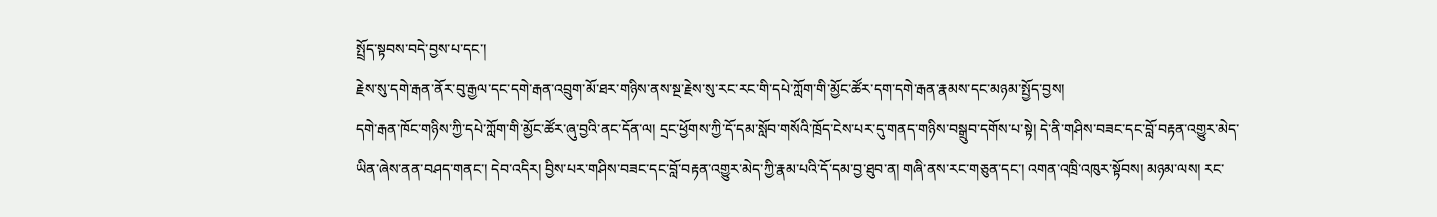སྤྲོད་སྟབས་བདེ་བྱས་པ་དང་།
རྗེས་སུ་དགེ་རྒན་ནོར་བུ་རྒྱལ་དང་དགེ་རྒན་འབྲུག་མོ་ཐར་གཉིས་ནས་སྔ་རྗེས་སུ་རང་རང་གི་དཔེ་ཀློག་གི་མྱོང་ཚོར་དག་དགེ་རྒན་རྣམས་དང་མཉམ་སྤྱོད་བྱས།
དགེ་རྒན་ཁོང་གཉིས་ཀྱི་དཔེ་ཀློག་གི་མྱོང་ཚོར་ཞུ་བྱའི་ནང་དོན་ལ། དྲང་ཕྱོགས་ཀྱི་དོ་དམ་སློབ་གསོའི་ཁྲོད་ངེས་པར་དུ་གནད་གཉིས་བསྒྲུབ་དགོས་པ་སྟེ། དེ་ནི་གཤིས་བཟང་དང་བློ་བརྟན་འགྱུར་མེད་ཡིན་ཞེས་ནན་བཤད་གནང་། དེབ་འདིར། བྱིས་པར་གཤིས་བཟང་དང་བློ་བརྟན་འགྱུར་མེད་ཀྱི་རྣམ་པའི་དོ་དམ་བྱ་ཐུབ་ན། གཞི་ནས་རང་གཅུན་དང་། འགན་འཁྲི་འཁུར་སྟོབས། མཉམ་ལས། རང་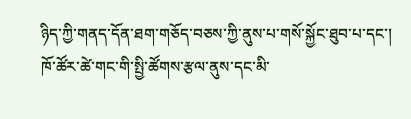ཉིད་ཀྱི་གནད་དོན་ཐག་གཅོད་བཅས་ཀྱི་ནུས་པ་གསོ་སྐྱོང་ཐུབ་པ་དང་། ཁོ་ཚོར་ཚེ་གང་གི་སྤྱི་ཚོགས་རྩལ་ནུས་དང་མི་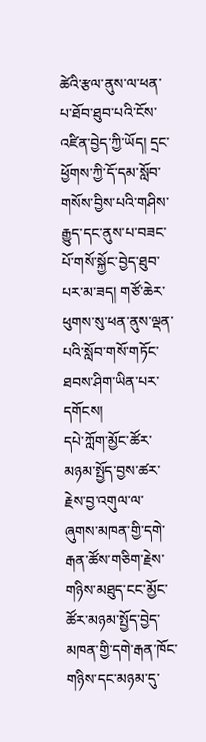ཚེའི་རྩལ་ནུས་ལ་ཕན་པ་ཐོབ་ཐུབ་པའི་ངོས་འཛིན་བྱེད་ཀྱི་ཡོད། དྲང་ཕྱོགས་ཀྱི་དོ་དམ་སློབ་གསོས་བྱིས་པའི་གཤིས་རྒྱུད་དང་ནུས་པ་བཟང་པོ་གསོ་སྐྱོང་བྱེད་ཐུབ་པར་མ་ཟད། གཙོ་ཆེར་ཕུགས་སུ་ཕན་ནུས་ལྡན་པའི་སློབ་གསོ་གཏོང་ཐབས་ཤིག་ཡིན་པར་དགོངས།
དཔེ་ཀློག་མྱོང་ཚོར་མཉམ་སྤྱོད་བྱས་ཚར་རྗེས་བྱ་འགུལ་ལ་ཞུགས་མཁན་གྱི་དགེ་རྒན་ཚོས་གཅིག་རྗེས་གཉིས་མཐུད་ངང་མྱོང་ཚོར་མཉམ་སྤྱོད་བྱེད་མཁན་གྱི་དགེ་རྒན་ཁོང་གཉིས་དང་མཉམ་དུ་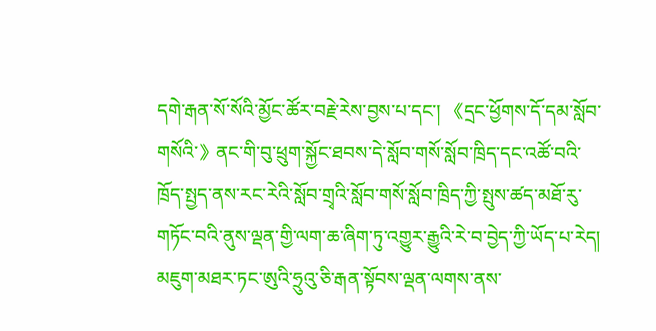དགེ་རྒན་སོ་སོའི་མྱོང་ཚོར་བརྗེ་རེས་བྱས་པ་དང་། 《དྲང་ཕྱོགས་དོ་དམ་སློབ་གསོའི་》ནང་གི་བུ་ཕྲུག་སྐྱོང་ཐབས་དེ་སློབ་གསོ་སློབ་ཁྲིད་དང་འཚོ་བའི་ཁྲོད་སྤྱད་ནས་རང་རེའི་སློབ་གྲྭའི་སློབ་གསོ་སློབ་ཁྲིད་ཀྱི་སྤུས་ཚད་མཐོ་རུ་གཏོང་བའི་ནུས་ལྡན་གྱི་ལག་ཆ་ཞིག་ཏུ་འགྱུར་རྒྱུའི་རེ་བ་བྱེད་ཀྱི་ཡོད་པ་རེད།
མཇུག་མཐར་ཏང་ཨུའི་ཧྲུའུ་ཅི་རྒན་སྟོབས་ལྡན་ལགས་ནས་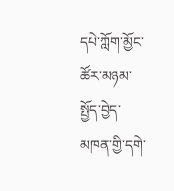དཔེ་ཀློག་མྱོང་ཚོར་མཉམ་སྤྱོད་བྱེད་མཁན་གྱི་དགེ་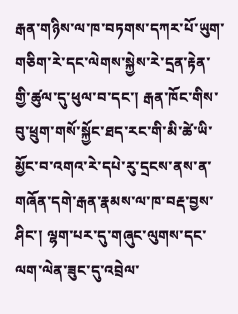རྒན་གཉིས་ལ་ཁ་བཏགས་དཀར་པོ་ཡུག་གཅིག་རེ་དང་ལེགས་སྐྱེས་རེ་དྲན་རྟེན་གྱི་ཚུལ་དུ་ཕུལ་བ་དང་། རྒན་ཁོང་གིས་བུ་ཕྲུག་གསོ་སྐྱོང་ཐད་རང་གི་མི་ཚེ་ཡི་མྱོང་བ་འགའ་རེ་དཔེ་རུ་དྲངས་ནས་ན་གཞོན་དགེ་རྒན་རྣམས་ལ་ཁ་བརྡ་བྱས་ཤིང་། ལྷག་པར་དུ་གཞུང་ལུགས་དང་ལག་ལེན་ཟུང་དུ་འབྲེལ་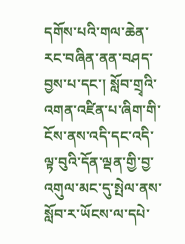དགོས་པའི་གལ་ཆེན་རང་བཞིན་ནན་བཤད་བྱས་པ་དང་། སློབ་གྲྭའི་འགན་འཛིན་པ་ཞིག་གི་ངོས་ནས་འདི་དང་འདི་ལྟ་བུའི་དོན་ལྡན་གྱི་བྱ་འགུལ་མང་དུ་སྤེལ་ནས་སློབ་ར་ཡོངས་ལ་དཔེ་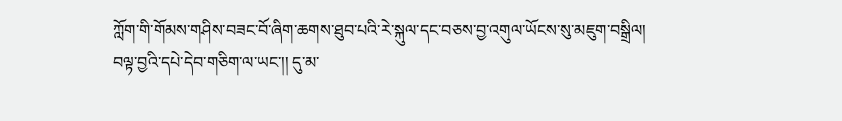ཀློག་གི་གོམས་གཤིས་བཟང་བོ་ཞིག་ཆགས་ཐུབ་པའི་རེ་སྐུལ་དང་བཅས་བྱ་འགུལ་ཡོངས་སུ་མཇུག་བསྒྲིལ།
བལྟ་བྱའི་དཔེ་དེབ་གཅིག་ལ་ཡང་།། དུ་མ་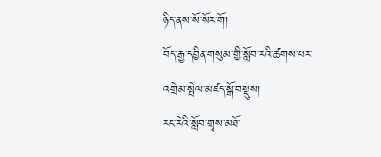ཉིད་ནས་སོ་སོར་གོ།
བོད་རྒྱ་དབྱིན་གསུམ་གྱི་སློབ་རའི་ཚགས་པར་འགྲེམ་སྤེལ་མཛད་སྒོ་བསྡུས།
རང་རེའི་སློབ་གྲྭས་མཐོ་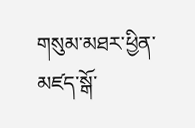གསུམ་མཐར་ཕྱིན་མཛད་སྒོ་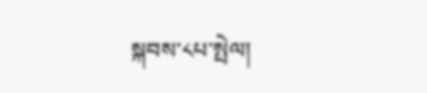སྐབས་༨པ་སྤེལ།